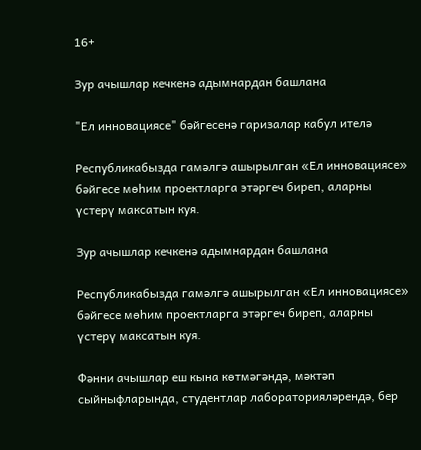16+

Зур ачышлар кечкенә адымнардан башлана

"Ел инновациясе" бәйгесенә гаризалар кабул ителә

Республикабызда гамәлгә ашырылган «Ел инновациясе» бәйгесе мөһим проектларга этәргеч биреп, аларны үстерү максатын куя.

Зур ачышлар кечкенә адымнардан башлана

Республикабызда гамәлгә ашырылган «Ел инновациясе» бәйгесе мөһим проектларга этәргеч биреп, аларны үстерү максатын куя.

Фәнни ачышлар еш кына көтмәгәндә, мәктәп сыйныфларында, студентлар лабораторияләрендә, бер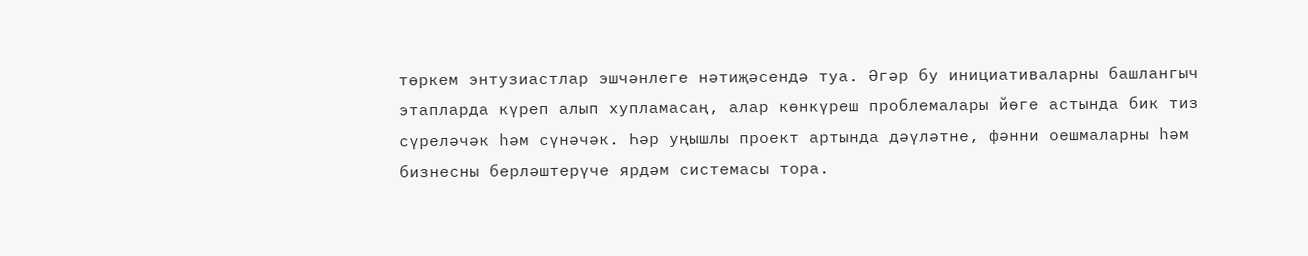төркем энтузиастлар эшчәнлеге нәтиҗәсендә туа. Әгәр бу инициативаларны башлангыч этапларда күреп алып хупламасаң, алар көнкүреш проблемалары йөге астында бик тиз сүреләчәк һәм сүнәчәк. Һәр уңышлы проект артында дәүләтне, фәнни оешмаларны һәм бизнесны берләштерүче ярдәм системасы тора.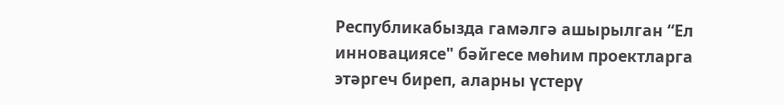Республикабызда гамәлгә ашырылган “Ел инновациясе" бәйгесе мөһим проектларга этәргеч биреп, аларны үстерү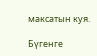максатын куя.

Бүгенге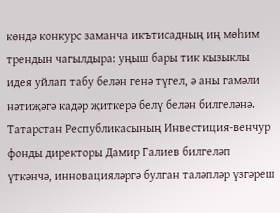көндә конкурс заманча икътисадның иң мөһим трендын чагылдыра: уңыш бары тик кызыклы идея уйлап табу белән генә түгел, ә аны гамәли нәтиҗәгә кадәр җиткерә белү белән билгеләнә. Татарстан Республикасының Инвестиция-венчур фонды директоры Дамир Галиев билгеләп үткәнчә, инновацияләргә булган таләпләр үзгәреш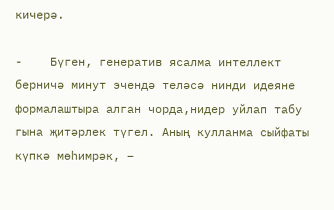кичерә.

-    Бүген, генератив ясалма интеллект берничә минут эчендә теләсә нинди идеяне формалаштыра алган чорда,нидер уйлап табу гына җитәрлек түгел. Аның кулланма сыйфаты күпкә мөһимрәк, –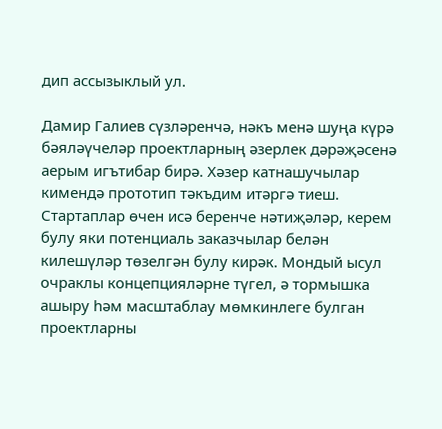дип ассызыклый ул.

Дамир Галиев сүзләренчә, нәкъ менә шуңа күрә бәяләүчеләр проектларның әзерлек дәрәҗәсенә аерым игътибар бирә. Хәзер катнашучылар кимендә прототип тәкъдим итәргә тиеш. Стартаплар өчен исә беренче нәтиҗәләр, керем булу яки потенциаль заказчылар белән килешүләр төзелгән булу кирәк. Мондый ысул очраклы концепцияләрне түгел, ә тормышка ашыру һәм масштаблау мөмкинлеге булган проектларны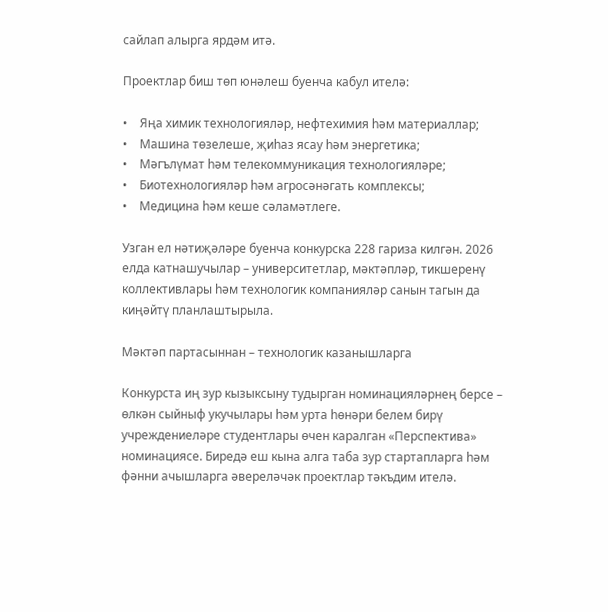сайлап алырга ярдәм итә.

Проектлар биш төп юнәлеш буенча кабул ителә:

•    Яңа химик технологияләр, нефтехимия һәм материаллар;
•    Машина төзелеше, җиһаз ясау һәм энергетика;
•    Мәгълүмат һәм телекоммуникация технологияләре;
•    Биотехнологияләр һәм агросәнәгать комплексы;
•    Медицина һәм кеше сәламәтлеге.

Узган ел нәтиҗәләре буенча конкурска 228 гариза килгән. 2026 елда катнашучылар – университетлар, мәктәпләр, тикшеренү коллективлары һәм технологик компанияләр санын тагын да киңәйтү планлаштырыла.

Мәктәп партасыннан – технологик казанышларга

Конкурста иң зур кызыксыну тудырган номинацияләрнең берсе – өлкән сыйныф укучылары һәм урта һөнәри белем бирү учреждениеләре студентлары өчен каралган «Перспектива» номинациясе. Биредә еш кына алга таба зур стартапларга һәм фәнни ачышларга әвереләчәк проектлар тәкъдим ителә.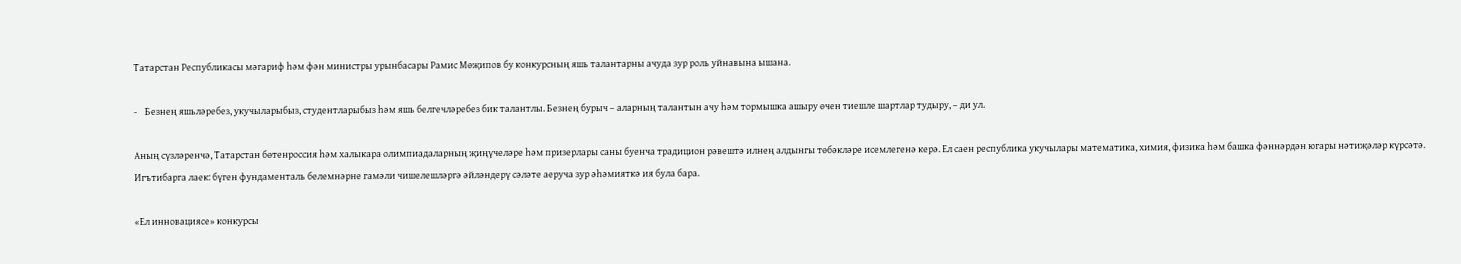Татарстан Республикасы мәгариф һәм фән министры урынбасары Рамис Мөҗипов бу конкурсның яшь талантарны ачуда зур роль уйнавына ышана.

-    Безнең яшьләребез, укучыларыбыз, студентларыбыз һәм яшь белгечләребез бик талантлы. Безнең бурыч – аларның талантын ачу һәм тормышка ашыру өчен тиешле шартлар тудыру, – ди ул.

Аның сүзләренчә, Татарстан бөтенроссия һәм халыкара олимпиадаларның җиңүчеләре һәм призерлары саны буенча традицион рәвештә илнең алдынгы төбәкләре исемлегенә керә. Ел саен республика укучылары математика, химия, физика һәм башка фәннәрдән югары нәтиҗәләр күрсәтә. Игътибарга лаек: бүген фундаменталь белемнәрне гамәли чишелешләргә әйләндерү сәләте аеруча зур әһәмияткә ия була бара.

«Ел инновациясе» конкурсы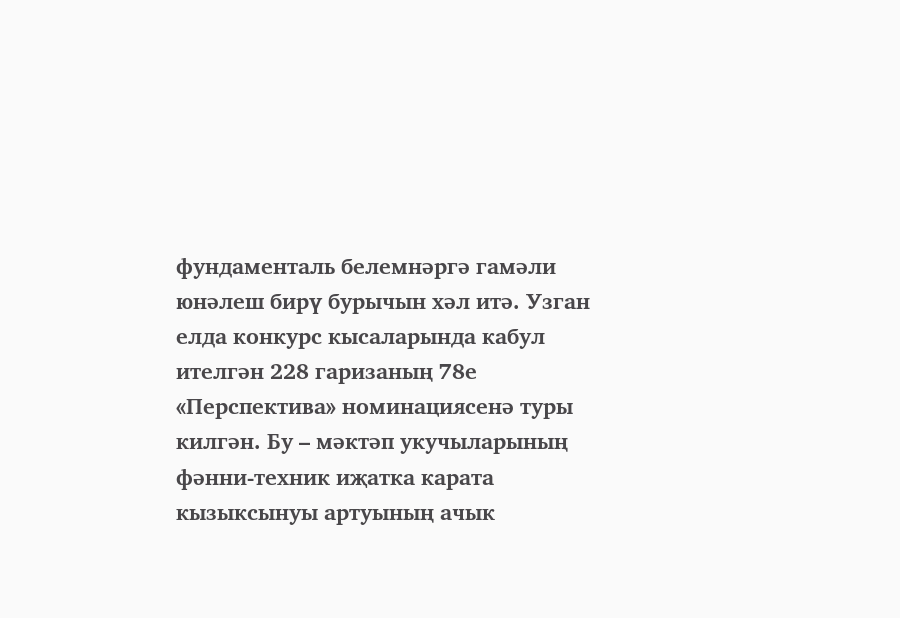фундаменталь белемнәргә гамәли юнәлеш бирү бурычын хәл итә. Узган елда конкурс кысаларында кабул ителгән 228 гаризаның 78е «Перспектива» номинациясенә туры килгән. Бу – мәктәп укучыларының фәнни-техник иҗатка карата кызыксынуы артуының ачык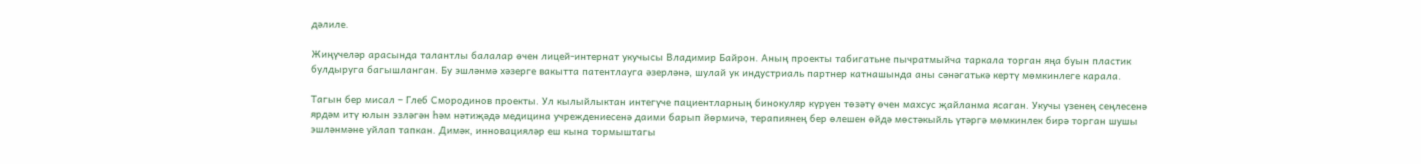дәлиле.

Жиңүчеләр арасында талантлы балалар өчен лицей-интернат укучысы Владимир Байрон. Аның проекты табигатьне пычратмыйча таркала торган яңа буын пластик булдыруга багышланган. Бу эшләнмә хәзерге вакытта патентлауга әзерләнә, шулай ук индустриаль партнер катнашында аны сәнәгатькә кертү мөмкинлеге карала.

Тагын бер мисал – Глеб Смородинов проекты. Ул кылыйлыктан интегүче пациентларның бинокуляр күрүен төзәтү өчен махсус җайланма ясаган. Укучы үзенең сеңлесенә ярдәм итү юлын эзләгән һәм нәтиҗәдә медицина учреждениесенә даими барып йөрмичә, терапиянең бер өлешен өйдә мөстәкыйль үтәргә мөмкинлек бирә торган шушы эшләнмәне уйлап тапкан. Димәк, инновацияләр еш кына тормыштагы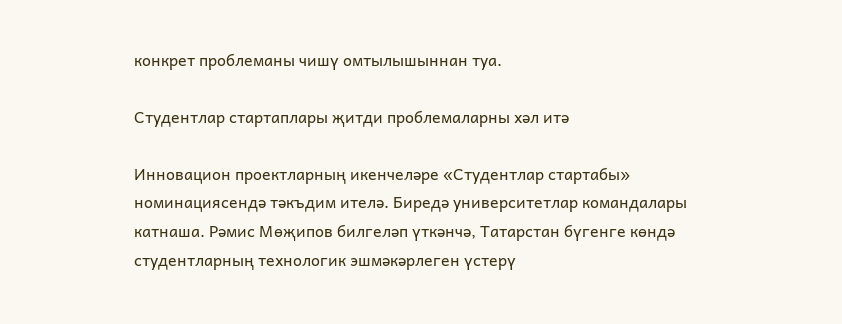конкрет проблеманы чишү омтылышыннан туа.

Студентлар стартаплары җитди проблемаларны хәл итә

Инновацион проектларның икенчеләре «Студентлар стартабы» номинациясендә тәкъдим ителә. Биредә университетлар командалары катнаша. Рәмис Мөҗипов билгеләп үткәнчә, Татарстан бүгенге көндә студентларның технологик эшмәкәрлеген үстерү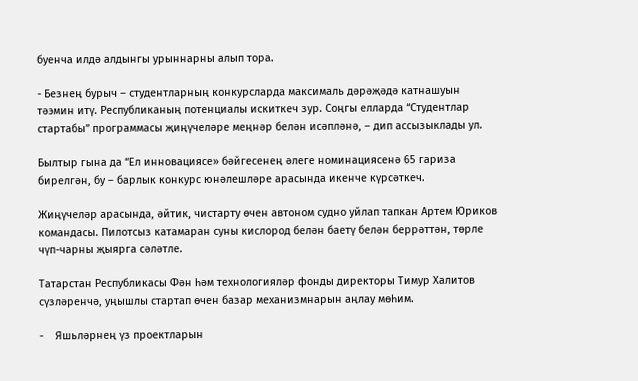буенча илдә алдынгы урыннарны алып тора.

- Безнең бурыч – студентларның конкурсларда максималь дәрәҗәдә катнашуын тәэмин итү. Республиканың потенциалы искиткеч зур. Соңгы елларда “Студентлар стартабы” программасы җиңүчеләре меңнәр белән исәпләнә, – дип ассызыклады ул.

Былтыр гына да “Ел инновациясе» бәйгесенең әлеге номинациясенә 65 гариза бирелгән, бу – барлык конкурс юнәлешләре арасында икенче күрсәткеч.

Жиңүчеләр арасында, әйтик, чистарту өчен автоном судно уйлап тапкан Артем Юриков командасы. Пилотсыз катамаран суны кислород белән баетү белән беррәттән, төрле чүп-чарны җыярга сәләтле.

Татарстан Республикасы Фән һәм технологияләр фонды директоры Тимур Халитов сүзләренчә, уңышлы стартап өчен базар механизмнарын аңлау мөһим.

-    Яшьләрнең үз проектларын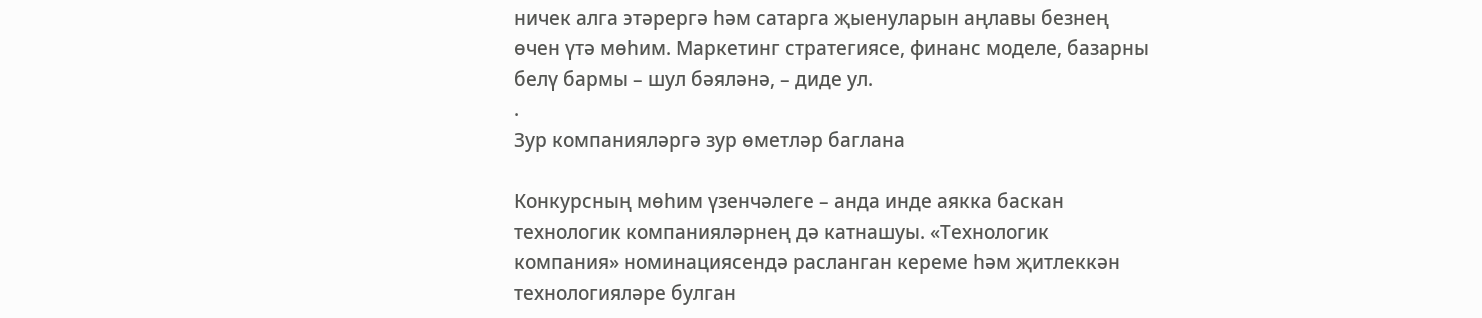ничек алга этәрергә һәм сатарга җыенуларын аңлавы безнең өчен үтә мөһим. Маркетинг стратегиясе, финанс моделе, базарны белү бармы – шул бәяләнә, – диде ул.
.
Зур компанияләргә зур өметләр баглана

Конкурсның мөһим үзенчәлеге – анда инде аякка баскан технологик компанияләрнең дә катнашуы. «Технологик компания» номинациясендә расланган кереме һәм җитлеккән технологияләре булган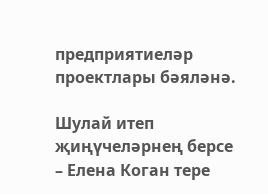предприятиеләр проектлары бәяләнә.

Шулай итеп җиңүчеләрнең берсе – Елена Коган тере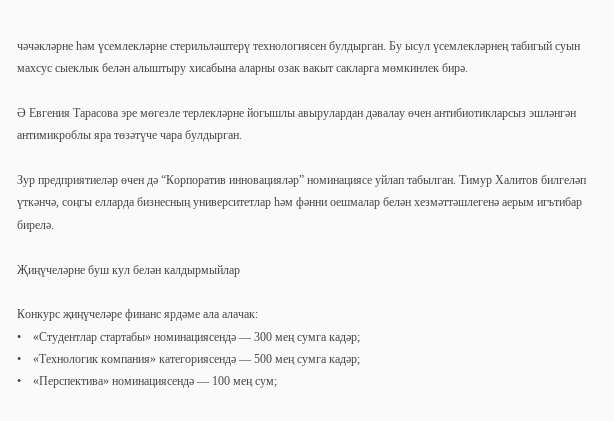чәчәкләрне һәм үсемлекләрне стерильләштерү технологиясен булдырган. Бу ысул үсемлекләрнең табигый суын махсус сыеклык белән алыштыру хисабына аларны озак вакыт сакларга мөмкинлек бирә.

Ә Евгения Тарасова эре мөгезле терлекләрне йогышлы авырулардан дәвалау өчен антибиотикларсыз эшләнгән антимикроблы яра төзәтүче чара булдырган.

Зур предприятиеләр өчен дә “Корпоратив инновацияләр” номинациясе уйлап табылган. Тимур Халитов билгеләп үткәнчә, соңгы елларда бизнесның университетлар һәм фәнни оешмалар белән хезмәттәшлегенә аерым игътибар бирелә.

Җиңүчеләрне буш кул белән калдырмыйлар

Конкурс җиңүчеләре финанс ярдәме ала алачак:
•    «Студентлар стартабы» номинациясендә — 300 мең сумга кадәр;
•    «Технологик компания» категориясендә — 500 мең сумга кадәр;
•    «Перспектива» номинациясендә — 100 мең сум;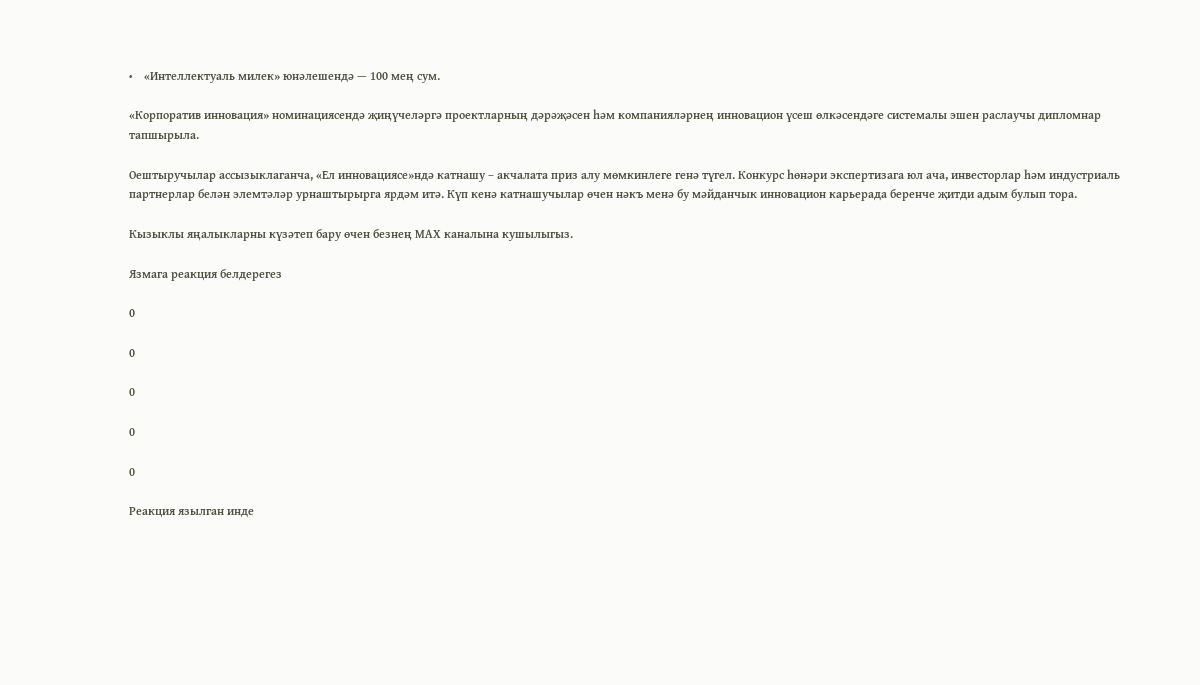•    «Интеллектуаль милек» юнәлешендә — 100 мең сум.

«Корпоратив инновация» номинациясендә җиңүчеләргә проектларның дәрәҗәсен һәм компанияләрнең инновацион үсеш өлкәсендәге системалы эшен раслаучы дипломнар тапшырыла.

Оештыручылар ассызыклаганча, «Ел инновациясе»ндә катнашу – акчалата приз алу мөмкинлеге генә түгел. Конкурс һөнәри экспертизага юл ача, инвесторлар һәм индустриаль партнерлар белән элемтәләр урнаштырырга ярдәм итә. Күп кенә катнашучылар өчен нәкъ менә бу мәйданчык инновацион карьерада беренче җитди адым булып тора.

Кызыклы яңалыкларны күзәтеп бару өчен безнең МАХ каналына кушылыгыз.

Язмага реакция белдерегез

0

0

0

0

0

Реакция язылган инде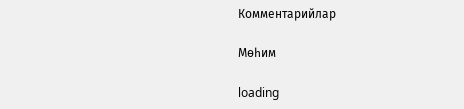Комментарийлар

Мөһим

loading